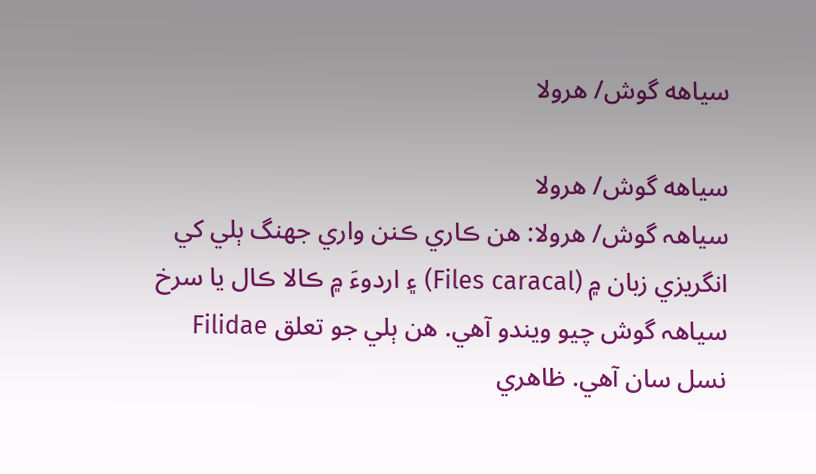سياهه گوش/ هرولا

سياهه گوش/ هرولا
سياھہ گوش/ هرولا: هن ڪاري ڪنن واري جهنگ ٻلي کي انگريزي زبان ۾ (Files caracal) ۽ اردوءَ ۾ ڪالا ڪال يا سرخ سياھہ گوش چيو ويندو آهي. هن ٻلي جو تعلق Filidae نسل سان آهي. ظاهري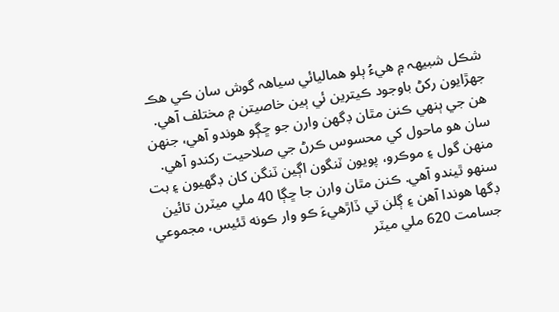شڪل شبيھہ ۾ هيءُ ٻلو هماليائي سياھہ گوش سان ڪي هڪ جهڙايون رکڻ باوجود ڪيترين ئي ٻين خاصيتن ۾ مختلف آهي. هن جي ٻنهي ڪنن مٿان ڊگهن وارن جو ڇڳو هوندو آهي، جنهن سان هو ماحول کي محسوس ڪرڻ جي صلاحيت رکندو آهي. منهن گول ۽ موڪرو، پويون ٽنگون اڳين ٽنگن کان ڊگهيون ۽ بت سنهو ٿيندو آهي. ڪنن مٿان وارن جا ڇڳا 40 ملي ميٽرن تائين ڊگها هوندا آهن ۽ ڳلن تي ڏاڙهيءَ ڪو وار ڪونه ٿئيس، مجموعي جسامت 620 ملي ميٽر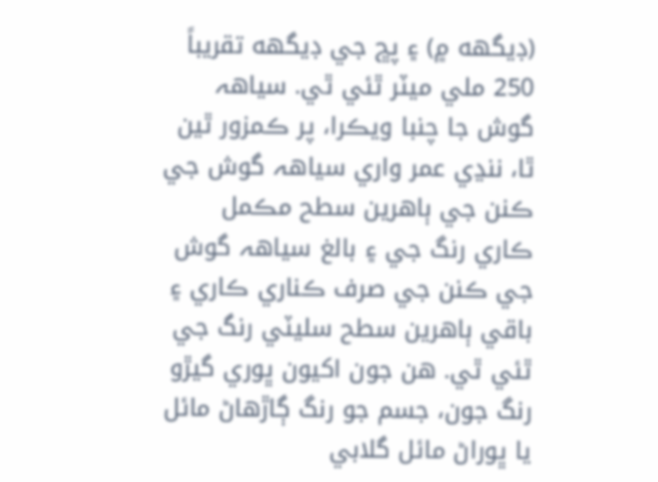(ڊيگهه ۾) ۽ پڇ جي ڊيگهه تقريباً 250 ملي ميٽر ٿئي ٿي. سياھہ گوش جا چنبا ويڪرا، پر ڪمزور ٿين ٿا، ننڍي عمر واري سياھہ گوش جي ڪنن جي ٻاهرين سطح مڪمل ڪاري رنگ جي ۽ بالغ سياھہ گوش جي ڪنن جي صرف ڪناري ڪاري ۽ باقي ٻاهرين سطح سليٽي رنگ جي ٿئي ٿي. هن جون اکيون ڀوري گيڙو رنگ جون، جسم جو رنگ ڳاڙهاڻ مائل يا ڀوراڻ مائل گلابي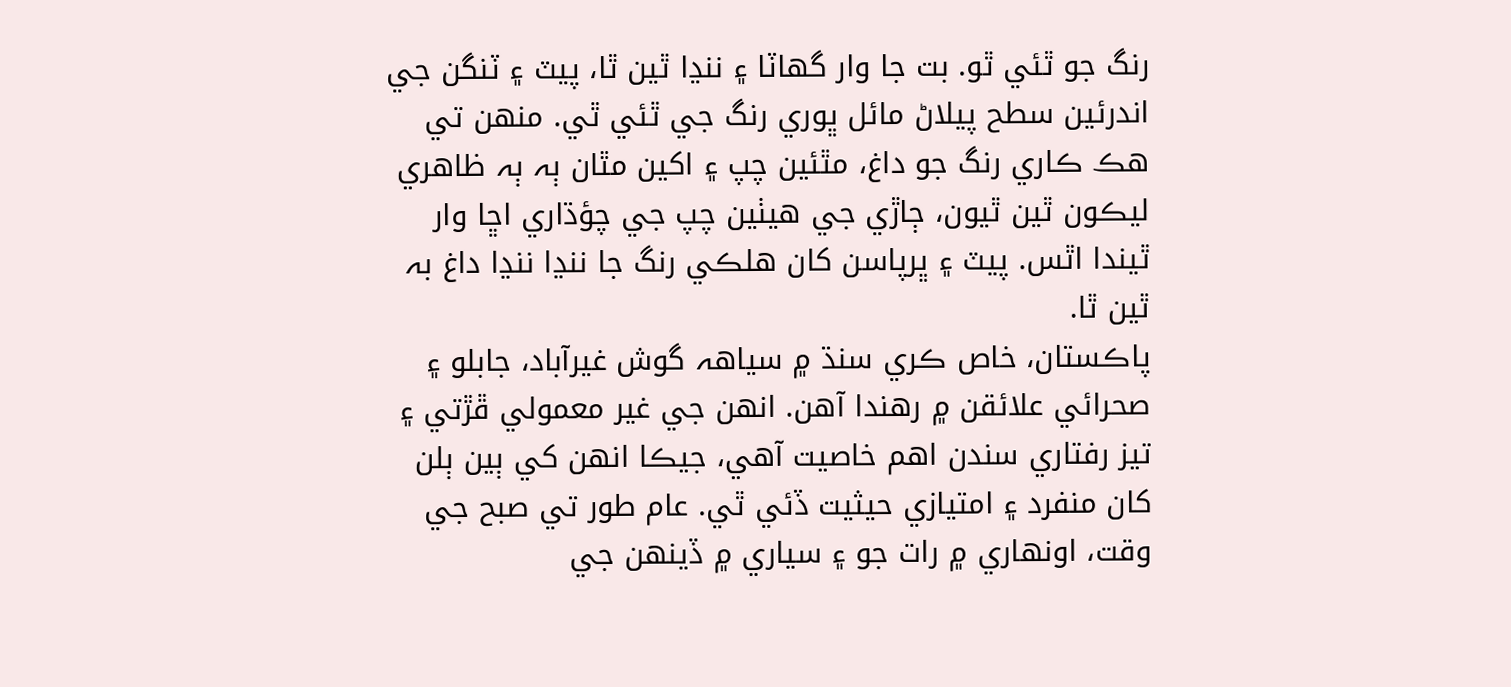رنگ جو ٿئي ٿو. بت جا وار گهاٽا ۽ ننڍا ٿين ٿا، پيٽ ۽ ٽنگن جي اندرئين سطح پيلاڻ مائل ڀوري رنگ جي ٿئي ٿي. منهن تي هڪ ڪاري رنگ جو داغ، مٿئين چپ ۽ اکين مٿان ٻہ ٻہ ظاهري ليڪون ٿين ٿيون، ڄاڙي جي هيٺين چپ جي چؤڌاري اڇا وار ٿيندا اٿس. پيٽ ۽ ڀرپاسن کان هلڪي رنگ جا ننڍا ننڍا داغ بہ ٿين ٿا.
پاڪستان، خاص ڪري سنڌ ۾ سياھہ گوش غيرآباد، جابلو ۽ صحرائي علائقن ۾ رهندا آهن. انهن جي غير معمولي ڦڙتي ۽ تيز رفتاري سندن اهم خاصيت آهي، جيڪا انهن کي ٻين ٻلن کان منفرد ۽ امتيازي حيثيت ڏئي ٿي. عام طور تي صبح جي وقت، اونهاري ۾ رات جو ۽ سياري ۾ ڏينهن جي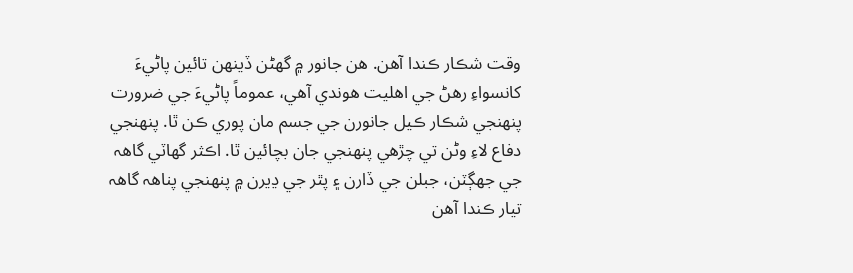وقت شڪار ڪندا آهن. هن جانور ۾ گهڻن ڏينهن تائين پاڻيءَ کانسواءِ رهڻ جي اهليت هوندي آهي، عموماً پاڻيءَ جي ضرورت پنھنجي شڪار ڪيل جانورن جي جسم مان پوري ڪن ٿا. پنھنجي دفاع لاءِ وڻن تي چڙهي پنھنجي جان بچائين ٿا. اڪثر گهاٽي گاھہ جي جهڳٽن، جبلن جي ڏارن ۽ پٿر جي ڍيرن ۾ پنھنجي پناھہ گاھہ تيار ڪندا آهن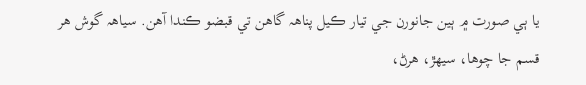يا ٻي صورت ۾ ٻين جانورن جي تيار ڪيل پناھہ گاهن تي قبضو ڪندا آهن. سياھہ گوش هر قسم جا چوها، سيهڙ، هرڻ،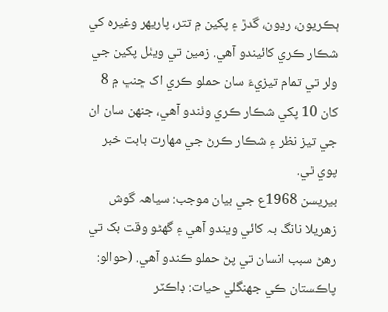ٻڪريون، رڍون، گدڙ ۽ پکين ۾ تتر، پاريهر وغيرہ کي شڪار ڪري کائيندو آهي. زمين تي ويٺل پکين جي ولر تي تمام تيزيءَ سان حملو ڪري اک ڇنڀ ۾ 8 کان 10 پکي شڪار ڪري وٺندو آهي، جنهن سان ان جي تيز نظر ۽ شڪار ڪرڻ جي مهارت بابت خبر پوي ٿي.
بيريسن 1968ع جي بيان موجب: سياھہ گوش زهريلا نانگ بہ کائي ويندو آهي ۽ گهڻو وقت بک تي رهڻ سبب انسان تي پڻ حملو ڪندو آهي. (حوالو: پاڪستان ڪي جهنگلي حيات: ڊاڪٽر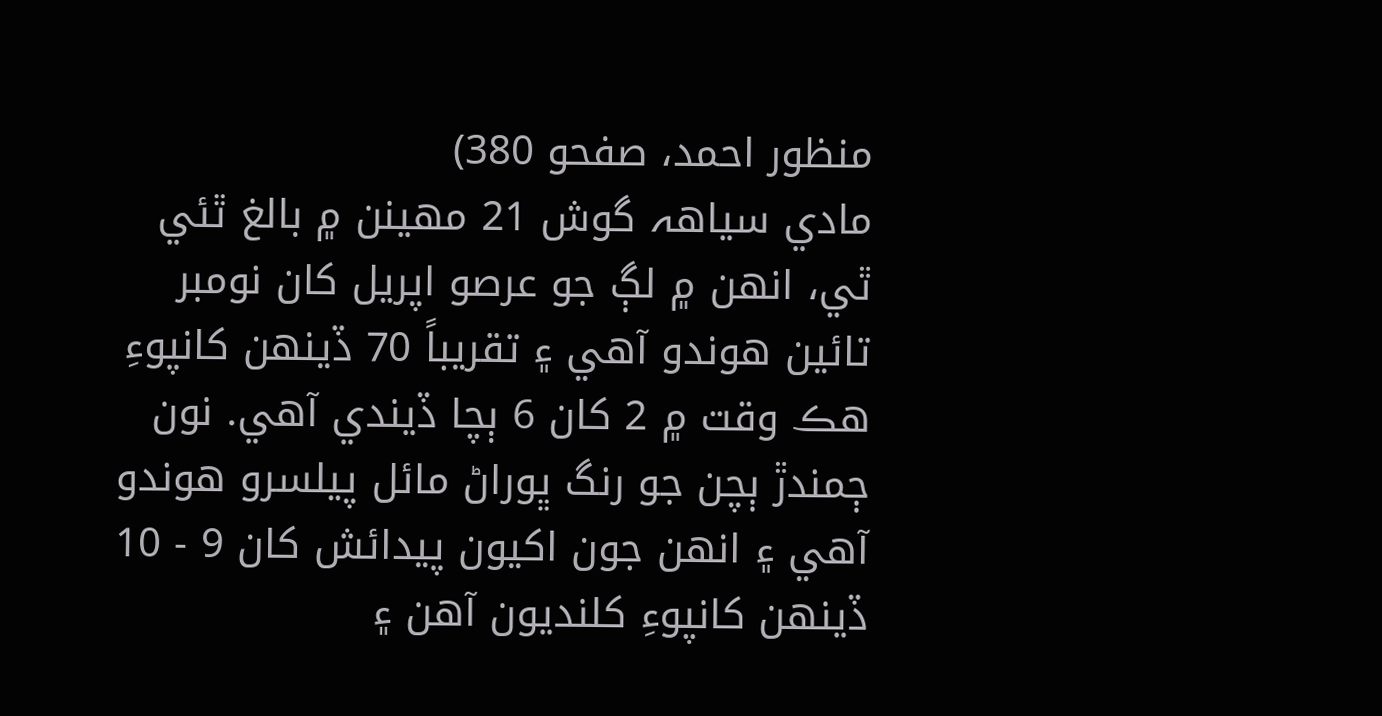منظور احمد، صفحو 380)
مادي سياھہ گوش 21 مهينن ۾ بالغ ٿئي ٿي، انهن ۾ لڳ جو عرصو اپريل کان نومبر تائين هوندو آهي ۽ تقريباً 70 ڏينهن کانپوءِ هڪ وقت ۾ 2 کان 6 ٻچا ڏيندي آهي. نون ڄمندڙ ٻچن جو رنگ ڀوراڻ مائل پيلسرو هوندو آهي ۽ انهن جون اکيون پيدائش کان 9 - 10 ڏينهن کانپوءِ کلنديون آهن ۽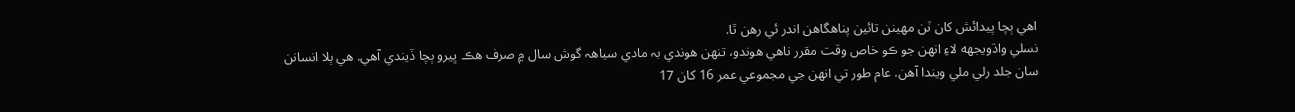اهي ٻچا پيدائش کان ٽن مهينن تائين پناهگاهن اندر ئي رهن ٿا.
نسلي واڌويجهه لاءِ انهن جو ڪو خاص وقت مقرر ناهي هوندو، تنهن هوندي بہ مادي سياھہ گوش سال ۾ صرف هڪ ڀيرو ٻچا ڏيندي آهي. هي ٻلا انسانن سان جلد رلي ملي ويندا آهن. عام طور تي انهن جي مجموعي عمر 16 کان 17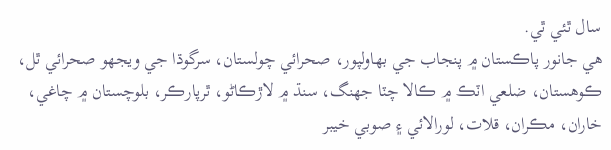سال ٿئي ٿي.
هي جانور پاڪستان ۾ پنجاب جي بهاولپور، صحرائي چولستان، سرگوڌا جي ويجهو صحرائي ٿل، ڪوهستان، ضلعي اٽڪ ۾ ڪالا چٽا جهنگ، سنڌ ۾ لاڙڪاڻو، ٿرپارڪر، بلوچستان ۾ چاغي، خاران، مڪران، قلات، لورالائي ۽ صوبي خيبر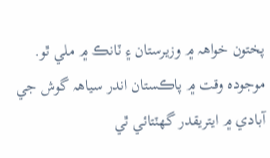پختون خواھہ ۾ وزيرستان ۽ ٽانڪ ۾ ملي ٿو. موجودہ وقت ۾ پاڪستان اندر سياھہ گوش جي آبادي ۾ ايتريقدر گهٽتائي ٿي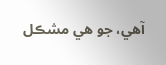آهي، جو هي مشڪل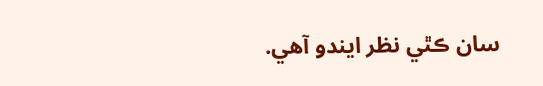سان ڪٿي نظر ايندو آهي.